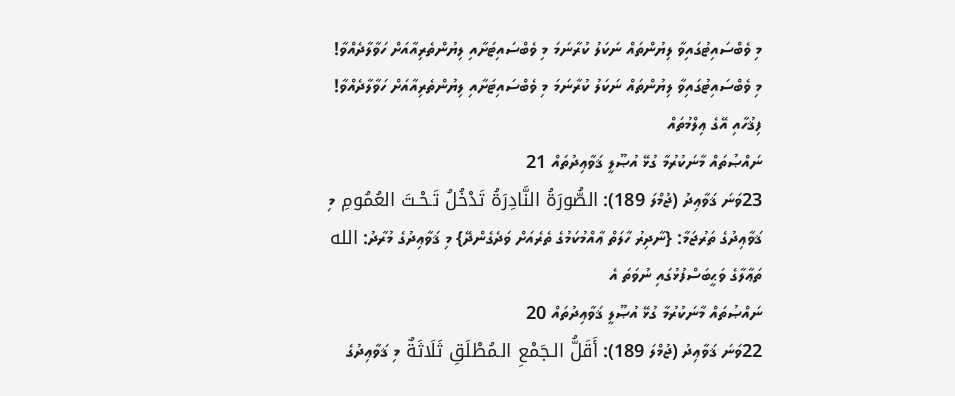މި ވެބްސައިޓުގައިވާ ލިޔުންތައް ނަކަލު ކުރާނަމަ މި ވެބްސައިޓަށާއި ލިޔުންތެރިއާއަށް ހަވާލާދެއްވާ!
މި ވެބްސައިޓުގައިވާ ލިޔުންތައް ނަކަލު ކުރާނަމަ މި ވެބްސައިޓަށާއި ލިޔުންތެރިއާއަށް ހަވާލާދެއްވާ!
ފިޤުހާއި އޭގެ ޢިލްމުތައް
ނައްޞުތައް މާނަކުރުމާ ގުޅޭ އުޞޫލީ ޤަވާޢިދުތައް 21
23ވަނަ ޤަވާޢިދު (ޖުމްލަ 189): الصُّورَةُ النَّادِرَةُ تَدْخُلُ تَـحْـتَ العُمُومِ މި ޤަވާޢިދުގެ ތަރުޖަމާ: {ނާދިރު ހާލަތް ޢާއްމުކަމުގެ ތެރެއަށް ވަދެގެންދޭ} މި ޤަވާޢިދުގެ މުރާދު: الله ތަޢާލާގެ ވަޙީބަސްފުޅުގައި ނުވަތަ އެ
ނައްޞުތައް މާނަކުރުމާ ގުޅޭ އުޞޫލީ ޤަވާޢިދުތައް 20
22ވަނަ ޤަވާޢިދު (ޖުމްލަ 189): أَقَلُّ الـجَمْعِ الـمُطْلَقِ ثَلَاثَةٌ މި ޤަވާޢިދުގެ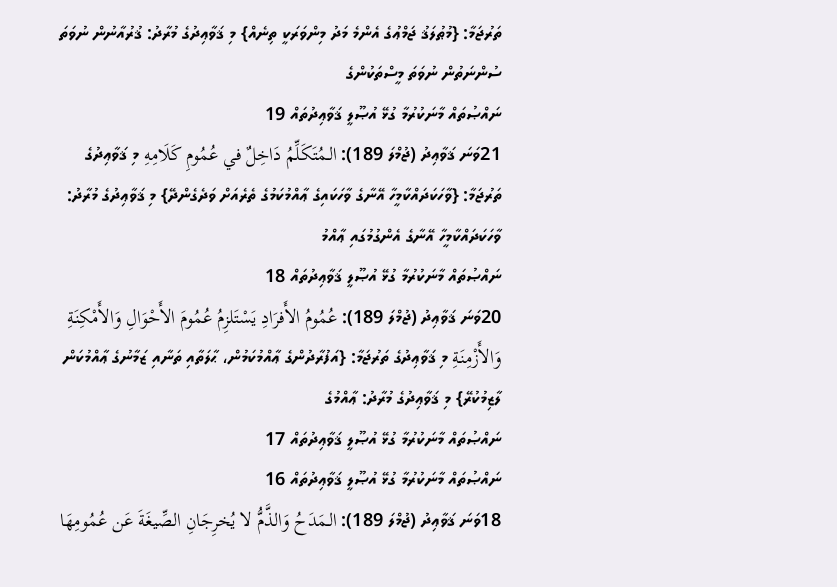ތަރުޖަމާ: {މުޠުލަޤު ޖަމްޢުގެ އެންމެ މަދު މިންވަރަކީ ތިނެއް} މި ޤަވާޢިދުގެ މުރާދު: ޤުރުއާނުން ނުވަތަ ސުންނަތުން ނުވަތަ މީސްތަކުންގެ
ނައްޞުތައް މާނަކުރުމާ ގުޅޭ އުޞޫލީ ޤަވާޢިދުތައް 19
21ވަނަ ޤަވާޢިދު (ޖުމްލަ 189): الـمُتَكَلِّمُ دَاخِلٌ في عُمُومِ كَلَامِهِ މި ޤަވާޢިދުގެ ތަރުޖަމާ: {ވާހަކަދައްކާމީހާ އޭނާގެ ވާހަކައިގެ ޢާއްމުކަމުގެ ތެރެއަށް ވަދެގެންދޭ} މި ޤަވާޢިދުގެ މުރާދު: ވާހަކަދައްކާމީހާ އޭނާގެ އެންގުމުގައި ޢާއްމު
ނައްޞުތައް މާނަކުރުމާ ގުޅޭ އުޞޫލީ ޤަވާޢިދުތައް 18
20ވަނަ ޤަވާޢިދު (ޖުމްލަ 189): عُمُومُ الأَفرَادِ يَسْتَلزِمُ عُمُومَ الأَحْوَالِ وَالأَمْكِنَةِ وَالأَزْمِنَةِ މި ޤަވާޢިދުގެ ތަރުޖަމާ: {އަފުރާދުންގެ ޢާއްމުކަމުން، ޙާލަތާއި ތަނާއި ޒަމާނުގެ ޢާއްމުކަން ލާޒިމުކުރޭ} މި ޤަވާޢިދުގެ މުރާދު: ޢާއްމުގެ
ނައްޞުތައް މާނަކުރުމާ ގުޅޭ އުޞޫލީ ޤަވާޢިދުތައް 17
ނައްޞުތައް މާނަކުރުމާ ގުޅޭ އުޞޫލީ ޤަވާޢިދުތައް 16
18ވަނަ ޤަވާޢިދު (ޖުމްލަ 189): الـمَدَحُ وَالذَّمُّ لا يُخرِجَانِ الصِّيغَةَ عَن عُمُومِهَا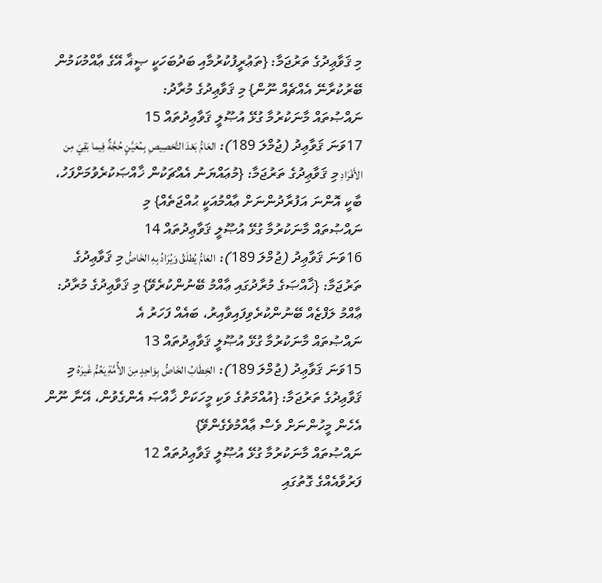މި ޤަވާޢިދުގެ ތަރުޖަމާ: {ތަޢުރީފުކުރުމާއި ބަދުބަހަކީ ޞީޣާ އޭގެ ޢާއްމުކަމުން ބޭރުކުރާނޭ އެއްޗެއް ނޫން} މި ޤަވާޢިދުގެ މުރާދު:
ނައްޞުތައް މާނަކުރުމާ ގުޅޭ އުޞޫލީ ޤަވާޢިދުތައް 15
17ވަނަ ޤަވާޢިދު (ޖުމްލަ 189): العَامُّ بَعْدَ التَّخصِيصِ بِمُعَيَّنٍ حُجَّةٌ فِيما بَقِيَ مِن الأَفْرَادِ މި ޤަވާޢިދުގެ ތަރުޖަމާ: {މުޢައްޔަނު އެއްޗަކުން ޚާއްޞަކުރެވުމަށްފަހު، ބާކީ އޮންނަ އަފުރާދުންނަށް ޢާއްމުއަކީ ޙުއްޖަތެއް} މި
ނައްޞުތައް މާނަކުރުމާ ގުޅޭ އުޞޫލީ ޤަވާޢިދުތައް 14
16ވަނަ ޤަވާޢިދު (ޖުމްލަ 189): العَامُّ يُطلَقُ وَيُرَادُ بِهِ الخَاصُّ މި ޤަވާޢިދުގެ ތަރުޖަމާ: {ޚާއްޞަގެ މުރާދުގައި ޢާއްމު ބޭނުންކުރެވޭ} މި ޤަވާޢިދުގެ މުރާދު: ޢާއްމު ލަފްޒެއް ބޭނުންކުރެވިފައިވާއިރު، ބައެއް ފަހަރު އެ
ނައްޞުތައް މާނަކުރުމާ ގުޅޭ އުޞޫލީ ޤަވާޢިދުތައް 13
15ވަނަ ޤަވާޢިދު (ޖުމްލަ 189): الخِطَابُ الخَاصُّ بِوَاحِدٍ مِنَ الأُمَّةِ يَعُمُّ غَيرَهُ މި ޤަވާޢިދުގެ ތަރުޖަމާ: {އުއްމަތުގެ ވަކި މީހަކަށް ޚާއްޞަ އެންގެވުން، އޭނާ ނޫން އެހެން މީހުންނަށް ވެސް ޢާއްމުވެގެންވޭ}
ނައްޞުތައް މާނަކުރުމާ ގުޅޭ އުޞޫލީ ޤަވާޢިދުތައް 12
ފަރުވާއެއްގެ ގޮތުގައި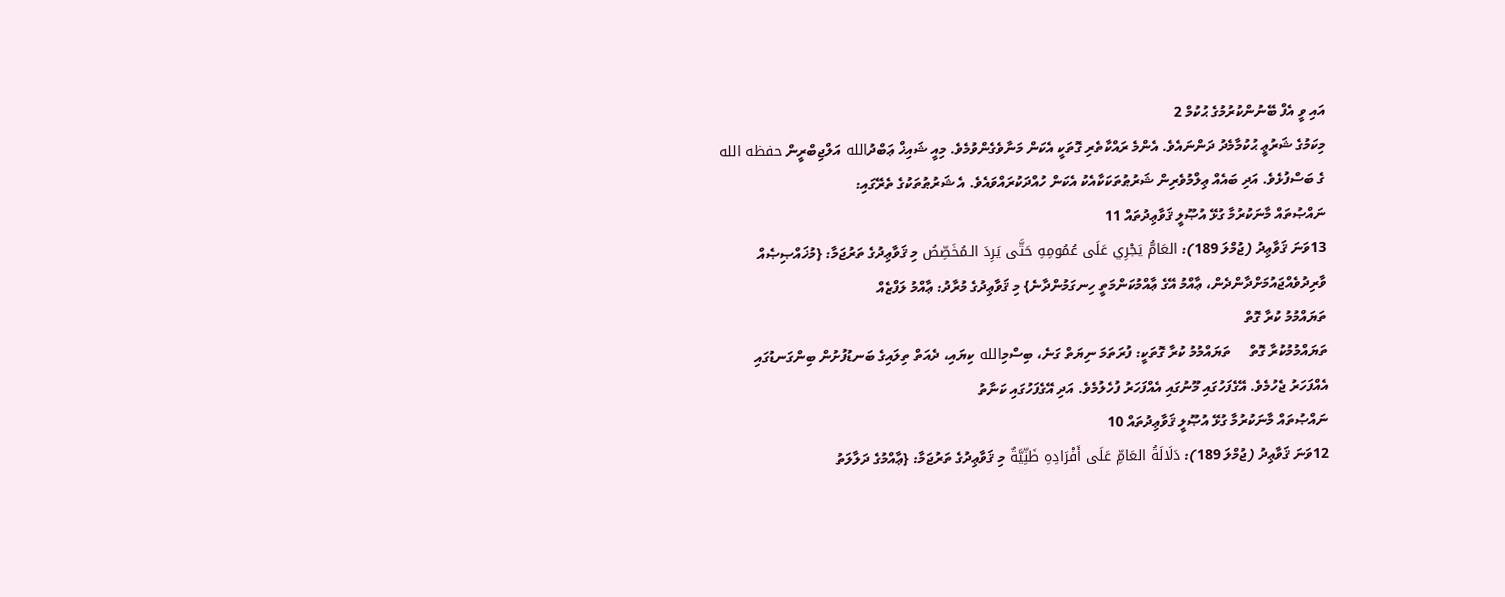އައި ވީ އެފް ބޭނުންކުރުމުގެ ޙުކުމް 2
މިކަމުގެ ޝަރުޢީ ޙުކުމާމެދު ދަންނައެވެ. އެންމެ ރައްކާތެރި ގޮތަކީ އެކަން މަނާވެގެންވުމެވެ. މިއީ ޝައިޚް ޢަބްދުالله އަލްޖިބްރީން حفظه الله ގެ ބަސްފުޅެވެ. އަދި ބައެއް ޢިލްމުވެރިން ޝަރުޠުތަކަކާއެކު އެކަން ހުއްދަކުރައްވައެވެ. އެ ޝަރުޠުތަކުގެ ތެރޭގައި:
ނައްޞުތައް މާނަކުރުމާ ގުޅޭ އުޞޫލީ ޤަވާޢިދުތައް 11
13ވަނަ ޤަވާޢިދު (ޖުމްލަ 189): العَامُّ يَجْرِي عَلَى عُمُومِهِ حَتَّى يَرِدَ الـمُخَصِّصُ މި ޤަވާޢިދުގެ ތަރުޖަމާ: {މުޚައްޞިޞެއް ވާރިދުވެއްޖައުމަށްދާންދެން، ޢާއްމު އޭގެ ޢާއްމުކަންމަތީ ހިނގަމުންދާނެ} މި ޤަވާޢިދުގެ މުރާދު: ޢާއްމު ލަފްޒެއް
ތަޔައްމުމު ކުރާ ގޮތް
ތަޔައްމުމުކުރާ ގޮތް     ތަޔައްމުމު ކުރާ ގޮތަކީ: ފުރަތަމަ ނިޔަތް ގަނެ، ބިސްމިالله ކިޔައި، ދެއަތް ތިލައިގެ ބަނޑުފުށުން ބިންގަނޑުގައި އެއްފަހަރު ޖެހުމެވެ. އޭގެފަހުގައި މޫނުގައި އެއްފަހަރު ފުހެލުމެވެ. އަދި އޭގެފަހުގައި ކަނާތު
ނައްޞުތައް މާނަކުރުމާ ގުޅޭ އުޞޫލީ ޤަވާޢިދުތައް 10
12ވަނަ ޤަވާޢިދު (ޖުމްލަ 189): دَلَالَةُ العَامِّ عَلَى أَفْرَادِهِ ظَنِّيَّةٌ މި ޤަވާޢިދުގެ ތަރުޖަމާ: {ޢާއްމުގެ ދަލާލަތު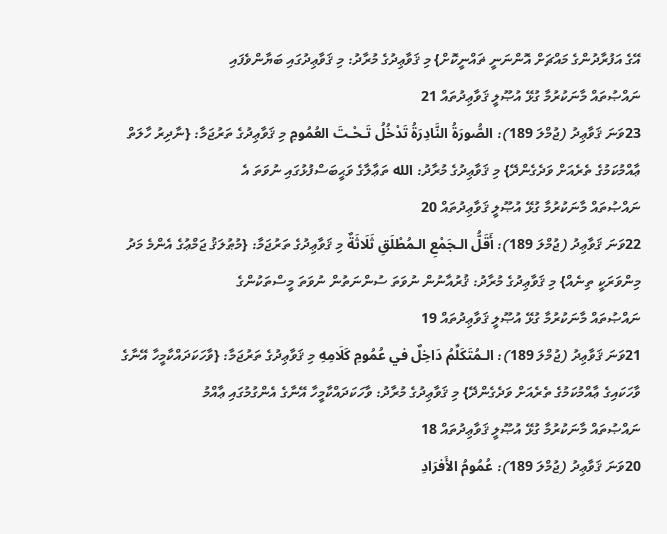އޭގެ އަފުރާދުންގެ މައްޗަށް އޮންނަނީ ޡައްނީކޮށް} މި ޤަވާޢިދުގެ މުރާދު: މި ޤަވާޢިދުގައި ބަޔާންވެފައި
ނައްޞުތައް މާނަކުރުމާ ގުޅޭ އުޞޫލީ ޤަވާޢިދުތައް 21
23ވަނަ ޤަވާޢިދު (ޖުމްލަ 189): الصُّورَةُ النَّادِرَةُ تَدْخُلُ تَـحْـتَ العُمُومِ މި ޤަވާޢިދުގެ ތަރުޖަމާ: {ނާދިރު ހާލަތް ޢާއްމުކަމުގެ ތެރެއަށް ވަދެގެންދޭ} މި ޤަވާޢިދުގެ މުރާދު: الله ތަޢާލާގެ ވަޙީބަސްފުޅުގައި ނުވަތަ އެ
ނައްޞުތައް މާނަކުރުމާ ގުޅޭ އުޞޫލީ ޤަވާޢިދުތައް 20
22ވަނަ ޤަވާޢިދު (ޖުމްލަ 189): أَقَلُّ الـجَمْعِ الـمُطْلَقِ ثَلَاثَةٌ މި ޤަވާޢިދުގެ ތަރުޖަމާ: {މުޠުލަޤު ޖަމްޢުގެ އެންމެ މަދު މިންވަރަކީ ތިނެއް} މި ޤަވާޢިދުގެ މުރާދު: ޤުރުއާނުން ނުވަތަ ސުންނަތުން ނުވަތަ މީސްތަކުންގެ
ނައްޞުތައް މާނަކުރުމާ ގުޅޭ އުޞޫލީ ޤަވާޢިދުތައް 19
21ވަނަ ޤަވާޢިދު (ޖުމްލަ 189): الـمُتَكَلِّمُ دَاخِلٌ في عُمُومِ كَلَامِهِ މި ޤަވާޢިދުގެ ތަރުޖަމާ: {ވާހަކަދައްކާމީހާ އޭނާގެ ވާހަކައިގެ ޢާއްމުކަމުގެ ތެރެއަށް ވަދެގެންދޭ} މި ޤަވާޢިދުގެ މުރާދު: ވާހަކަދައްކާމީހާ އޭނާގެ އެންގުމުގައި ޢާއްމު
ނައްޞުތައް މާނަކުރުމާ ގުޅޭ އުޞޫލީ ޤަވާޢިދުތައް 18
20ވަނަ ޤަވާޢިދު (ޖުމްލަ 189): عُمُومُ الأَفرَادِ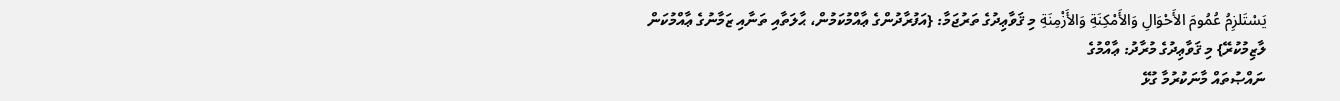يَسْتَلزِمُ عُمُومَ الأَحْوَالِ وَالأَمْكِنَةِ وَالأَزْمِنَةِ މި ޤަވާޢިދުގެ ތަރުޖަމާ: {އަފުރާދުންގެ ޢާއްމުކަމުން، ޙާލަތާއި ތަނާއި ޒަމާނުގެ ޢާއްމުކަން ލާޒިމުކުރޭ} މި ޤަވާޢިދުގެ މުރާދު: ޢާއްމުގެ
ނައްޞުތައް މާނަކުރުމާ ގުޅޭ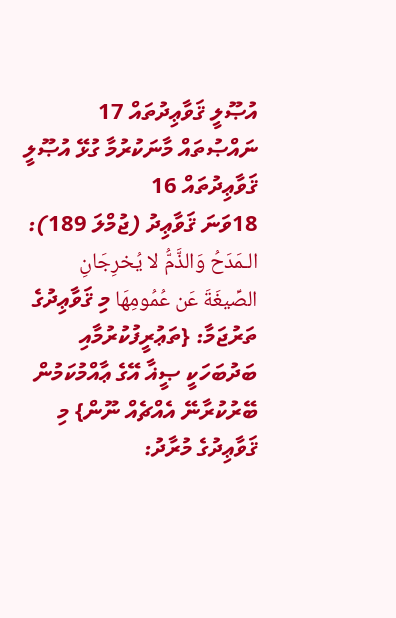އުޞޫލީ ޤަވާޢިދުތައް 17
ނައްޞުތައް މާނަކުރުމާ ގުޅޭ އުޞޫލީ ޤަވާޢިދުތައް 16
18ވަނަ ޤަވާޢިދު (ޖުމްލަ 189): الـمَدَحُ وَالذَّمُّ لا يُخرِجَانِ الصِّيغَةَ عَن عُمُومِهَا މި ޤަވާޢިދުގެ ތަރުޖަމާ: {ތަޢުރީފުކުރުމާއި ބަދުބަހަކީ ޞީޣާ އޭގެ ޢާއްމުކަމުން ބޭރުކުރާނޭ އެއްޗެއް ނޫން} މި ޤަވާޢިދުގެ މުރާދު: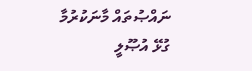ނައްޞުތައް މާނަކުރުމާ ގުޅޭ އުޞޫލީ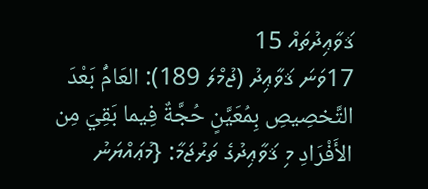ޤަވާޢިދުތައް 15
17ވަނަ ޤަވާޢިދު (ޖުމްލަ 189): العَامُّ بَعْدَ التَّخصِيصِ بِمُعَيَّنٍ حُجَّةٌ فِيما بَقِيَ مِن الأَفْرَادِ މި ޤަވާޢިދުގެ ތަރުޖަމާ: {މުޢައްޔަނު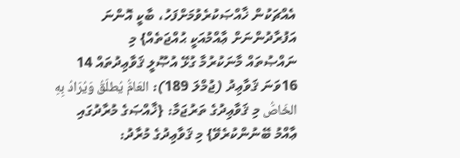އެއްޗަކުން ޚާއްޞަކުރެވުމަށްފަހު، ބާކީ އޮންނަ އަފުރާދުންނަށް ޢާއްމުއަކީ ޙުއްޖަތެއް} މި
ނައްޞުތައް މާނަކުރުމާ ގުޅޭ އުޞޫލީ ޤަވާޢިދުތައް 14
16ވަނަ ޤަވާޢިދު (ޖުމްލަ 189): العَامُّ يُطلَقُ وَيُرَادُ بِهِ الخَاصُّ މި ޤަވާޢިދުގެ ތަރުޖަމާ: {ޚާއްޞަގެ މުރާދުގައި ޢާއްމު ބޭނުންކުރެވޭ} މި ޤަވާޢިދުގެ މުރާދު: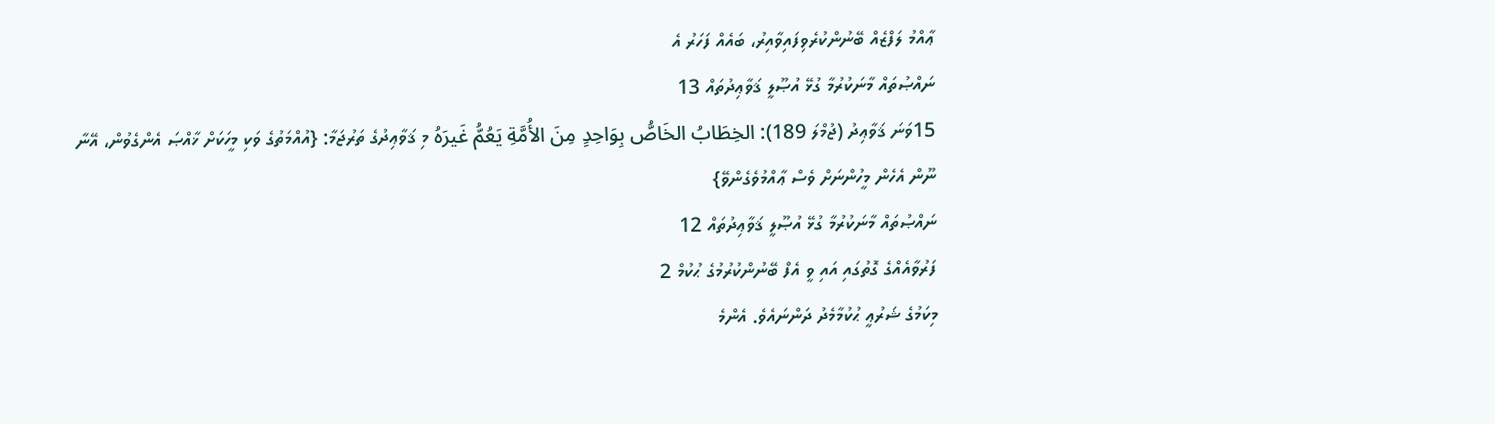ޢާއްމު ލަފްޒެއް ބޭނުންކުރެވިފައިވާއިރު، ބައެއް ފަހަރު އެ
ނައްޞުތައް މާނަކުރުމާ ގުޅޭ އުޞޫލީ ޤަވާޢިދުތައް 13
15ވަނަ ޤަވާޢިދު (ޖުމްލަ 189): الخِطَابُ الخَاصُّ بِوَاحِدٍ مِنَ الأُمَّةِ يَعُمُّ غَيرَهُ މި ޤަވާޢިދުގެ ތަރުޖަމާ: {އުއްމަތުގެ ވަކި މީހަކަށް ޚާއްޞަ އެންގެވުން، އޭނާ ނޫން އެހެން މީހުންނަށް ވެސް ޢާއްމުވެގެންވޭ}
ނައްޞުތައް މާނަކުރުމާ ގުޅޭ އުޞޫލީ ޤަވާޢިދުތައް 12
ފަރުވާއެއްގެ ގޮތުގައި އައި ވީ އެފް ބޭނުންކުރުމުގެ ޙުކުމް 2
މިކަމުގެ ޝަރުޢީ ޙުކުމާމެދު ދަންނައެވެ. އެންމެ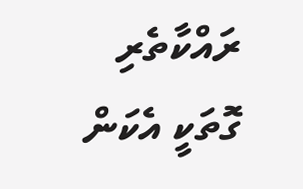ރައްކާތެރި ގޮތަކީ އެކަން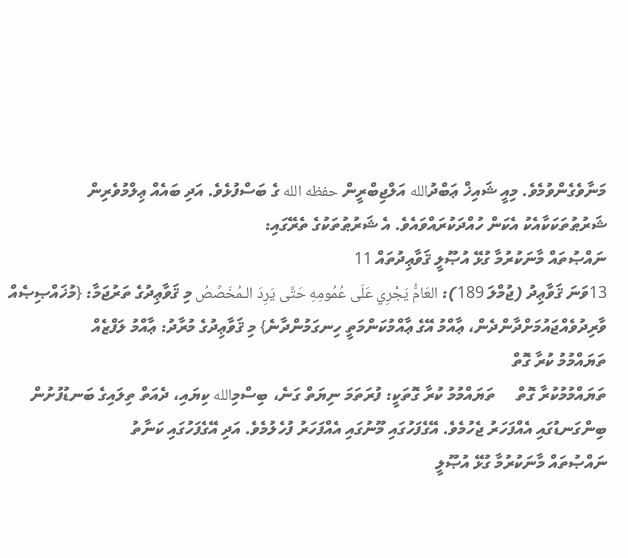މަނާވެގެންވުމެވެ. މިއީ ޝައިޚް ޢަބްދުالله އަލްޖިބްރީން حفظه الله ގެ ބަސްފުޅެވެ. އަދި ބައެއް ޢިލްމުވެރިން ޝަރުޠުތަކަކާއެކު އެކަން ހުއްދަކުރައްވައެވެ. އެ ޝަރުޠުތަކުގެ ތެރޭގައި:
ނައްޞުތައް މާނަކުރުމާ ގުޅޭ އުޞޫލީ ޤަވާޢިދުތައް 11
13ވަނަ ޤަވާޢިދު (ޖުމްލަ 189): العَامُّ يَجْرِي عَلَى عُمُومِهِ حَتَّى يَرِدَ الـمُخَصِّصُ މި ޤަވާޢިދުގެ ތަރުޖަމާ: {މުޚައްޞިޞެއް ވާރިދުވެއްޖައުމަށްދާންދެން، ޢާއްމު އޭގެ ޢާއްމުކަންމަތީ ހިނގަމުންދާނެ} މި ޤަވާޢިދުގެ މުރާދު: ޢާއްމު ލަފްޒެއް
ތަޔައްމުމު ކުރާ ގޮތް
ތަޔައްމުމުކުރާ ގޮތް     ތަޔައްމުމު ކުރާ ގޮތަކީ: ފުރަތަމަ ނިޔަތް ގަނެ، ބިސްމިالله ކިޔައި، ދެއަތް ތިލައިގެ ބަނޑުފުށުން ބިންގަނޑުގައި އެއްފަހަރު ޖެހުމެވެ. އޭގެފަހުގައި މޫނުގައި އެއްފަހަރު ފުހެލުމެވެ. އަދި އޭގެފަހުގައި ކަނާތު
ނައްޞުތައް މާނަކުރުމާ ގުޅޭ އުޞޫލީ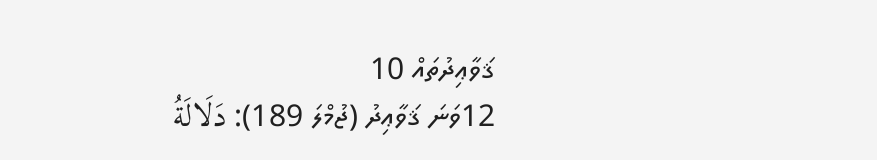ޤަވާޢިދުތައް 10
12ވަނަ ޤަވާޢިދު (ޖުމްލަ 189): دَلَالَةُ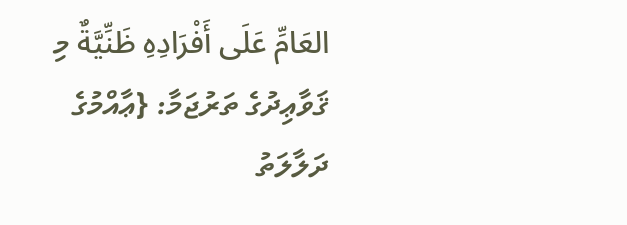العَامِّ عَلَى أَفْرَادِهِ ظَنِّيَّةٌ މި ޤަވާޢިދުގެ ތަރުޖަމާ: {ޢާއްމުގެ ދަލާލަތު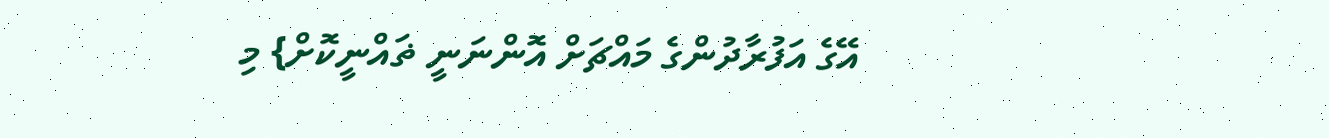އޭގެ އަފުރާދުންގެ މައްޗަށް އޮންނަނީ ޡައްނީކޮށް} މި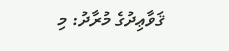ޤަވާޢިދުގެ މުރާދު: މި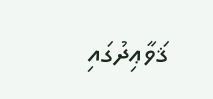ޤަވާޢިދުގައި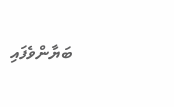ބަޔާންވެފައި